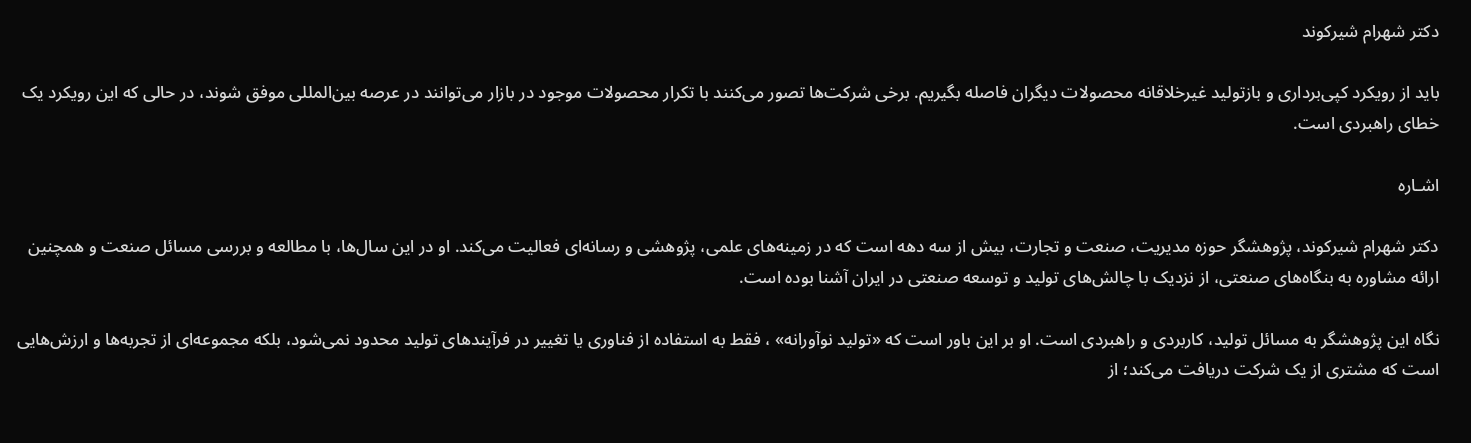دکتر شهرام شیرکوند

باید از رویکرد کپی‌برداری و بازتولید غیرخلاقانه محصولات دیگران فاصله بگیریم. برخی شرکت‌ها تصور می‌کنند با تکرار محصولات موجود در بازار می‌توانند در عرصه بین‌المللی موفق شوند، در حالی که این رویکرد یک خطای راهبردی است.

اشـاره

دکتر شهرام شیرکوند، پژوهشگر حوزه مدیریت، صنعت و تجارت، بیش از سه دهه است که در زمینه‌های علمی، پژوهشی و رسانه‌ای فعالیت می‌کند. او در این سال‌ها، با مطالعه و بررسی مسائل صنعت و همچنین ارائه مشاوره به بنگاه‌های صنعتی، از نزدیک با چالش‌های تولید و توسعه صنعتی در ایران آشنا بوده است.

نگاه این پژوهشگر به مسائل تولید، کاربردی و راهبردی است. او بر این باور است که «تولید نوآورانه» ، فقط به استفاده از فناوری یا تغییر در فرآیندهای تولید محدود نمی‌شود، بلکه مجموعه‌ای از تجربه‌ها و ارزش‌هایی است که مشتری از یک شرکت دریافت می‌کند؛ از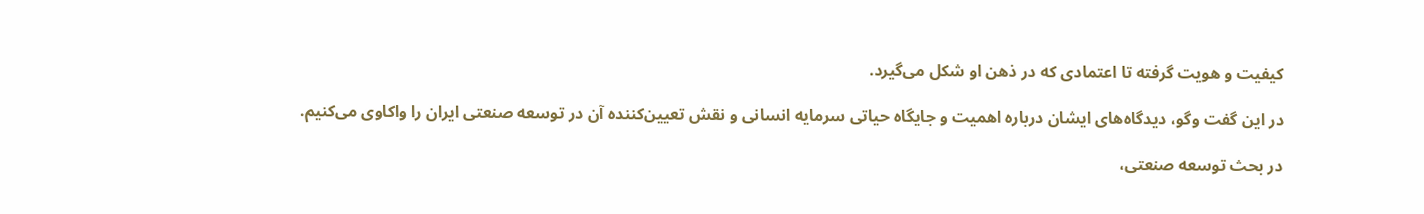کیفیت و هویت گرفته تا اعتمادی که در ذهن او شکل می‌گیرد.

در این گفت ‌وگو، دیدگاه‌های ایشان درباره اهمیت و جایگاه حیاتی سرمایه انسانی و نقش تعیین‌کننده آن در توسعه صنعتی ایران را واکاوی می‌کنیم.

در بحث توسعه صنعتی،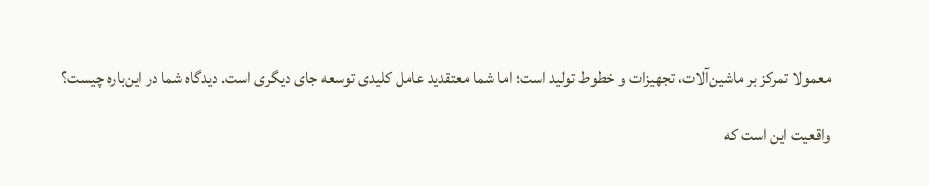معمولا تمرکز بر ماشین‌آلات، تجهیزات و خطوط تولید است؛ اما شما معتقدید عامل کلیدی توسعه جای دیگری است. دیدگاه شما در این‌باره چیست؟

واقعیت این است که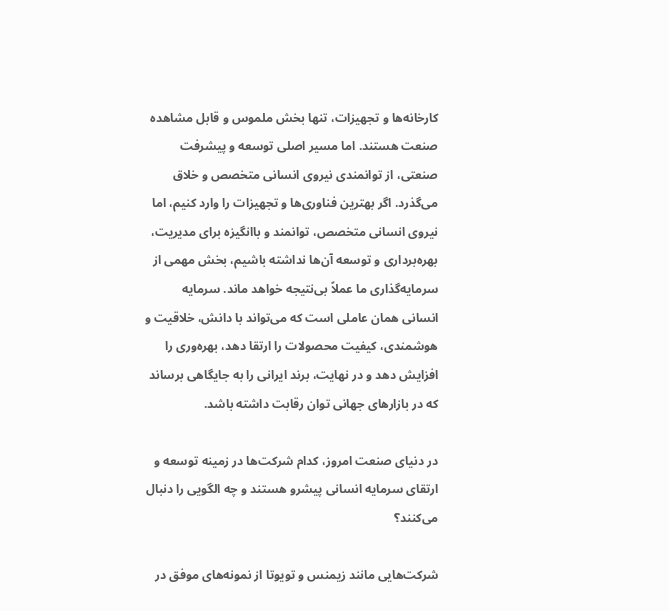کارخانه‌ها و تجهیزات، تنها بخش ملموس و قابل مشاهده صنعت هستند. اما مسیر اصلی توسعه و پیشرفت صنعتی، از توانمندی نیروی انسانی متخصص و خلاق می‌گذرد. اگر بهترین فناوری‌ها و تجهیزات را وارد کنیم، اما نیروی انسانی متخصص، توانمند و باانگیزه برای مدیریت، بهره‌برداری و توسعه آن‌ها نداشته باشیم، بخش مهمی از سرمایه‌گذاری ما عملاً بی‌نتیجه خواهد ماند. سرمایه انسانی همان عاملی است که می‌تواند با دانش، خلاقیت و هوشمندی، کیفیت محصولات را ارتقا دهد، بهره‌وری را افزایش دهد و در نهایت، برند ایرانی را به جایگاهی برساند که در بازارهای جهانی توان رقابت داشته باشد.

در دنیای صنعت امروز، کدام شرکت‌ها در زمینه توسعه و ارتقای سرمایه انسانی پیشرو هستند و چه الگویی را دنبال می‌کنند؟

شرکت‌هایی مانند زیمنس و تویوتا از نمونه‌های موفق در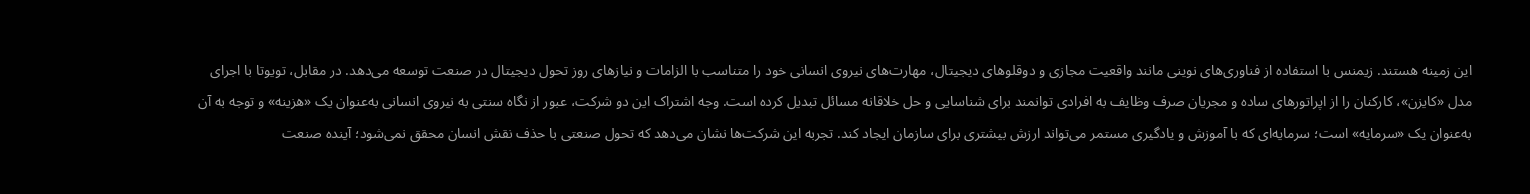این زمینه هستند. زیمنس با استفاده از فناوری‌های نوینی مانند واقعیت مجازی و دوقلوهای دیجیتال، مهارت‌های نیروی انسانی خود را متناسب با الزامات و نیازهای روز تحول دیجیتال در صنعت توسعه می‌دهد. در مقابل، تویوتا با اجرای مدل «کایزن»، کارکنان را از اپراتورهای ساده و مجریان صرف وظایف به افرادی توانمند برای شناسایی و حل خلاقانه مسائل تبدیل کرده است. وجه اشتراک این دو شرکت، عبور از نگاه سنتی به نیروی انسانی به‌عنوان یک «هزینه» و توجه به آن به‌عنوان یک «سرمایه» است؛ سرمایه‌ای که با آموزش و یادگیری مستمر می‌تواند ارزش بیشتری برای سازمان ایجاد کند. تجربه این شرکت‌ها نشان می‌دهد که تحول صنعتی با حذف نقش انسان محقق نمی‌شود؛ آینده صنعت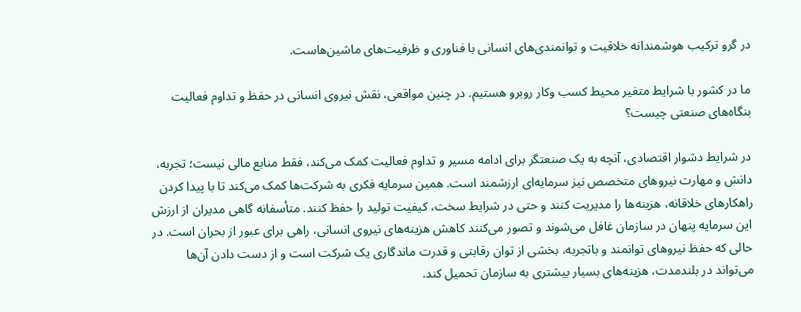در گرو ترکیب هوشمندانه خلاقیت و توانمندی‌های انسانی با فناوری و ظرفیت‌های ماشین‌هاست.

ما در کشور با شرایط متغیر محیط کسب ‌وکار روبرو هستیم. در چنین مواقعی، نقش نیروی انسانی در حفظ و تداوم فعالیت بنگاه‌های صنعتی چیست؟

در شرایط دشوار اقتصادی، آنچه به یک صنعتگر برای ادامه مسیر و تداوم فعالیت کمک می‌کند، فقط منابع مالی نیست؛ تجربه، دانش و مهارت نیروهای متخصص نیز سرمایه‌ای ارزشمند است. همین سرمایه فکری به شرکت‌ها کمک می‌کند تا با پیدا کردن راهکارهای خلاقانه، هزینه‌ها را مدیریت کنند و حتی در شرایط سخت، کیفیت تولید را حفظ کنند. متأسفانه گاهی مدیران از ارزش این سرمایه پنهان در سازمان غافل می‌شوند و تصور می‌کنند کاهش هزینه‌های نیروی انسانی، راهی برای عبور از بحران است. در حالی که حفظ نیروهای توانمند و باتجربه، بخشی از توان رقابتی و قدرت ماندگاری یک شرکت است و از دست دادن آن‌ها می‌تواند در بلندمدت، هزینه‌های بسیار بیشتری به سازمان تحمیل کند.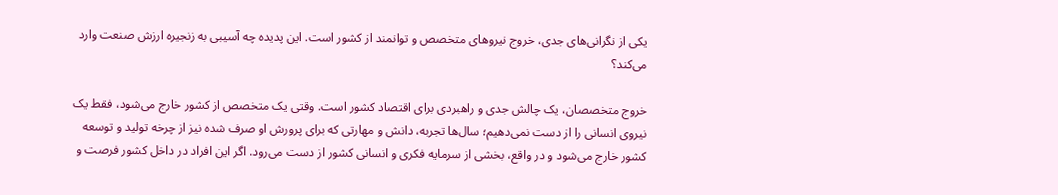یکی از نگرانی‌های جدی، خروج نیروهای متخصص و توانمند از کشور است. این پدیده چه آسیبی به زنجیره ارزش صنعت وارد می‌کند؟

خروج متخصصان، یک چالش جدی و راهبردی برای اقتصاد کشور است. وقتی یک متخصص از کشور خارج می‌شود، فقط یک نیروی انسانی را از دست نمی‌دهیم؛ سال‌ها تجربه، دانش و مهارتی که برای پرورش او صرف شده نیز از چرخه تولید و توسعه کشور خارج می‌شود و در واقع، بخشی از سرمایه فکری و انسانی کشور از دست می‌رود. اگر این افراد در داخل کشور فرصت و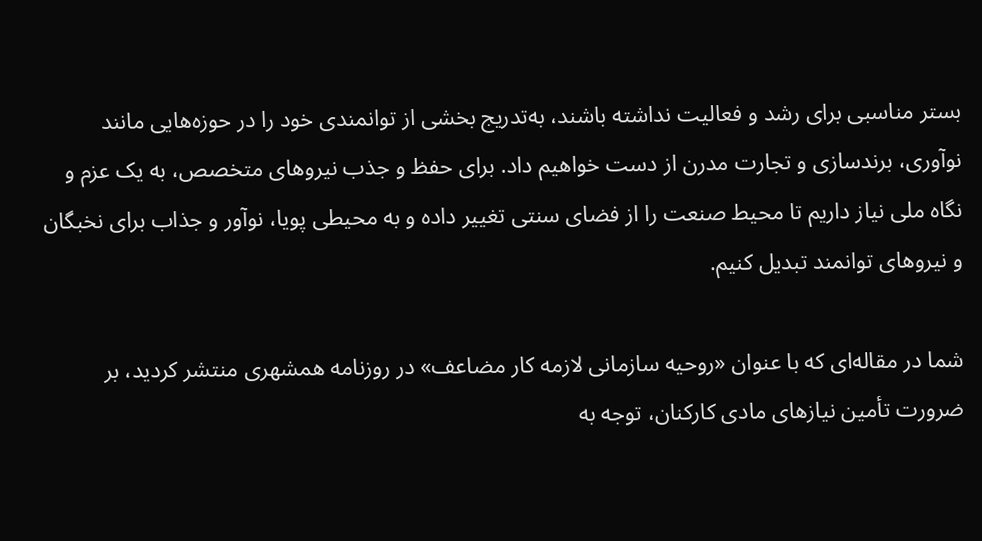بستر مناسبی برای رشد و فعالیت نداشته باشند، به‌تدریج بخشی از توانمندی خود را در حوزه‌هایی مانند نوآوری، برندسازی و تجارت مدرن از دست خواهیم داد. برای حفظ و جذب نیروهای متخصص، به یک عزم و نگاه ملی نیاز داریم تا محیط صنعت را از فضای سنتی تغییر داده و به محیطی پویا، نوآور و جذاب برای نخبگان و نیروهای توانمند تبدیل کنیم.

شما در مقاله‌ای که با عنوان «روحیه سازمانی لازمه کار مضاعف» در روزنامه همشهری منتشر کردید، بر ضرورت تأمین نیازهای مادی کارکنان، توجه به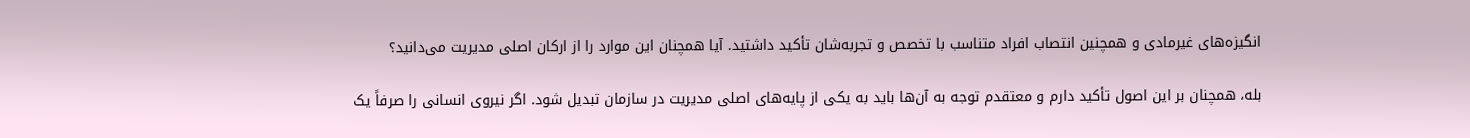انگیزه‌های غیرمادی و همچنین انتصاب افراد متناسب با تخصص و تجربه‌شان تأکید داشتید. آیا همچنان این موارد را از ارکان اصلی مدیریت می‌دانید؟

بله، همچنان بر این اصول تأکید دارم و معتقدم توجه به آن‌ها باید به یکی از پایه‌های اصلی مدیریت در سازمان تبدیل شود. اگر نیروی انسانی را صرفاً یک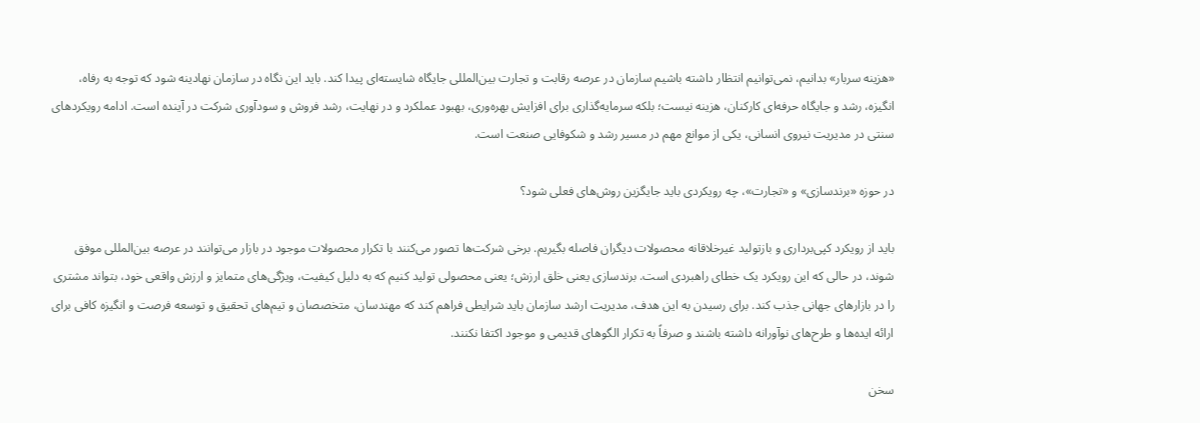«هزینه سربار» بدانیم، نمی‌توانیم انتظار داشته باشیم سازمان در عرصه رقابت و تجارت بین‌المللی جایگاه شایسته‌ای پیدا کند. باید این نگاه در سازمان نهادینه شود که توجه به رفاه، انگیزه، رشد و جایگاه حرفه‌ای کارکنان، هزینه نیست؛ بلکه سرمایه‌گذاری برای افزایش بهره‌وری، بهبود عملکرد و در نهایت، رشد فروش و سودآوری شرکت در آینده است. ادامه رویکردهای سنتی در مدیریت نیروی انسانی، یکی از موانع مهم در مسیر رشد و شکوفایی صنعت است.

در حوزه «برندسازی» و «تجارت»، چه رویکردی باید جایگزین روش‌های فعلی شود؟

باید از رویکرد کپی‌برداری و بازتولید غیرخلاقانه محصولات دیگران فاصله بگیریم. برخی شرکت‌ها تصور می‌کنند با تکرار محصولات موجود در بازار می‌توانند در عرصه بین‌المللی موفق شوند، در حالی که این رویکرد یک خطای راهبردی است. برندسازی یعنی خلق ارزش؛ یعنی محصولی تولید کنیم که به دلیل کیفیت، ویژگی‌های متمایز و ارزش واقعی خود، بتواند مشتری را در بازارهای جهانی جذب کند. برای رسیدن به این هدف، مدیریت ارشد سازمان باید شرایطی فراهم کند که مهندسان، متخصصان و تیم‌های تحقیق و توسعه فرصت و انگیزه کافی برای ارائه ایده‌ها و طرح‌های نوآورانه داشته باشند و صرفاً به تکرار الگوهای قدیمی و موجود اکتفا نکنند.

سخن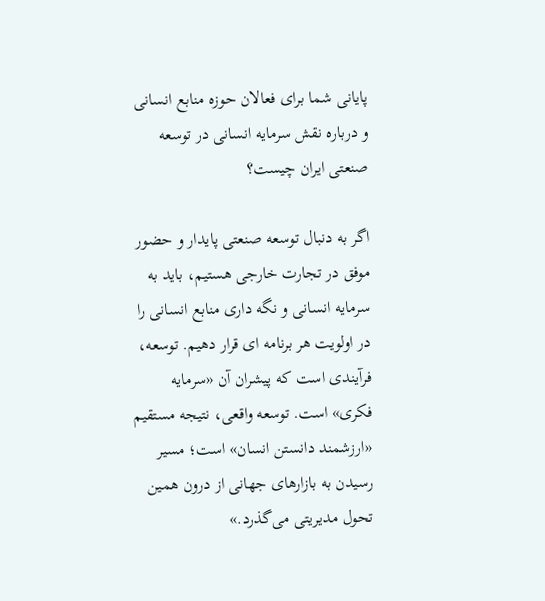پایانی شما برای فعالان حوزه منابع انسانی و درباره نقش سرمایه انسانی در توسعه صنعتی ایران چیست؟

اگر به دنبال توسعه صنعتی پایدار و حضور موفق در تجارت خارجی هستیم، باید به سرمایه انسانی و نگه داری منابع انسانی را در اولویت هر برنامه ای قرار دهیم. توسعه، فرآیندی است که پیشران آن «سرمایه فکری» است. توسعه واقعی، نتیجه مستقیم «ارزشمند دانستن انسان» است؛ مسیر رسیدن به بازارهای جهانی از درون همین تحول مدیریتی می‌گذرد.»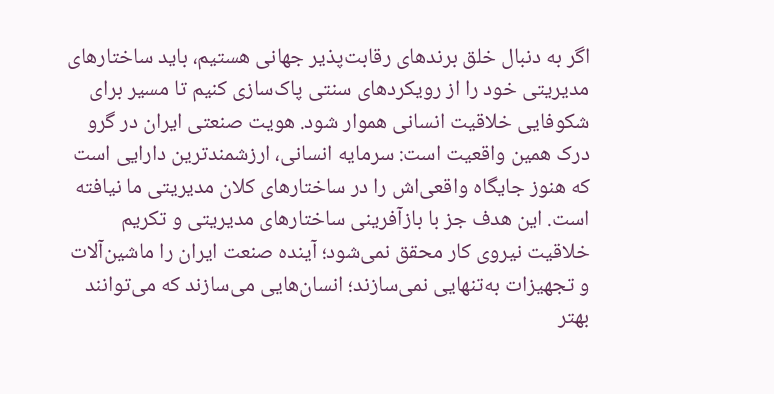اگر به دنبال خلق برندهای رقابت‌پذیر جهانی هستیم، باید ساختارهای مدیریتی خود را از رویکردهای سنتی پاک‌سازی کنیم تا مسیر برای شکوفایی خلاقیت انسانی هموار شود. هویت صنعتی ایران در گرو درک همین واقعیت است: سرمایه انسانی، ارزشمندترین دارایی است که هنوز جایگاه واقعی‌اش را در ساختارهای کلان مدیریتی ما نیافته است. این هدف جز با بازآفرینی ساختارهای مدیریتی و تکریم خلاقیت نیروی کار محقق نمی‌شود؛ آینده صنعت ایران را ماشین‌آلات و تجهیزات به‌تنهایی نمی‌سازند؛ انسان‌هایی می‌سازند که می‌توانند بهتر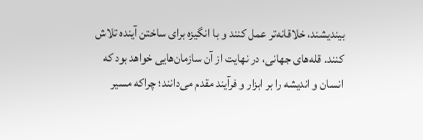بیندیشند، خلاقانه‌تر عمل کنند و با انگیزه برای ساختن آینده تلاش کنند. قله‌های جهانی، در نهایت از آن سازمان‌هایی خواهد بود که انسان و اندیشه را بر ابزار و فرآیند مقدم می‌دانند؛ چراکه مسیر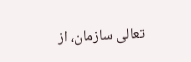تعالی سازمان، از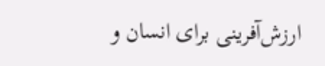ارزش‌آفرینی برای انسان و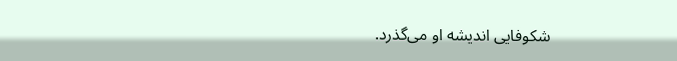شکوفایی اندیشه او می‌گذرد.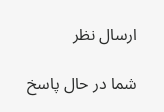ارسال نظر

شما در حال پاسخ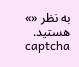به نظر «» هستید.
captcha